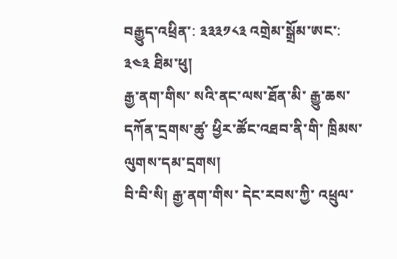བརྒྱུད་འཕྲིན་: ༣༣༣༡༨༣ འགྲེམ་སྒྲོམ་ཨང་: ༣༤༣ ཐིམ་ཕུ།
རྒྱ་ནག་གིས་ སའི་ནང་ལས་ཐོན་མི་ རྒྱུ་ཆས་དཀོན་དྲགས་ཚུ་ ཕྱིར་ཚོང་འཐབ་ནི་གི་ ཁྲིམས་ལུགས་དམ་དྲགས།
བི་བི་སི། རྒྱ་ནག་གིས་ དེང་རབས་ཀྱི་ འཕྲུལ་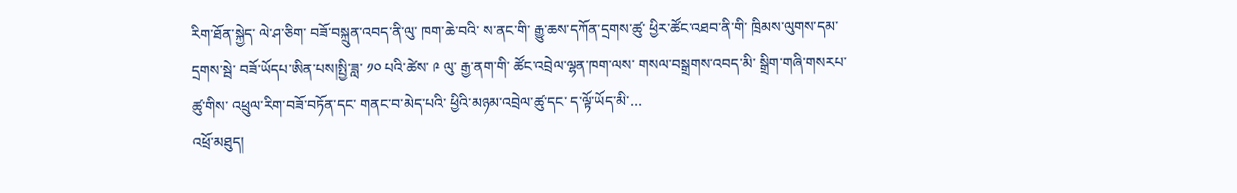རིག་ཐོན་སྐྱེད་ ལེ་ཤ་ཅིག་ བཟོ་བསྐྲུན་འབད་ནི་ལུ་ ཁག་ཆེ་བའི་ ས་ནང་གི་ རྒྱུ་ཆས་དཀོན་དྲགས་ཚུ་ ཕྱིར་ཚོང་འཐབ་ནི་གི་ ཁྲིམས་ལུགས་དམ་དྲགས་སྦེ་ བཟོ་ཡོདཔ་ཨིན་པས།སྤྱི་ཟླ་ ༡༠ པའི་ཚེས་ ༩ ལུ་ རྒྱ་ནག་གི་ ཚོང་འབྲེལ་ལྷན་ཁག་ལས་ གསལ་བསྒྲགས་འབད་མི་ སྒྲིག་གཞི་གསརཔ་ཚུ་གིས་ འཕྲུལ་རིག་བཟོ་བཏོན་དང་ གནང་བ་མེད་པའི་ ཕྱིའི་མཉམ་འབྲེལ་ཚུ་དང་ ད་ལྟོ་ཡོད་མི་…
འཕྲོ་མཐུད།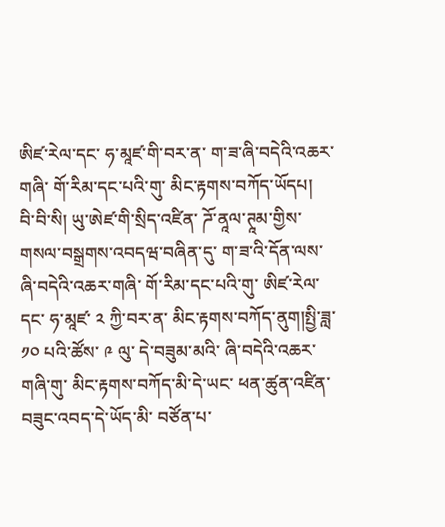ཨིཛ་རེལ་དང་ ཧ་མཱཛ་གི་བར་ན་ ག་ཟ་ཞི་བདེའི་འཆར་གཞི་ གོ་རིམ་དང་པའི་གུ་ མིང་རྟགས་བཀོད་ཡོདཔ།
བི་བི་སི། ཡུ་ཨེཛ་གི་སྲིད་འཛིན་ ཌོ་ནཱལ་ཊཱམ་གྱིས་ གསལ་བསྒྲགས་འབདཝ་བཞིན་དུ་ ག་ཟ་འི་དོན་ལས་ ཞི་བདེའི་འཆར་གཞི་ གོ་རིམ་དང་པའི་གུ་ ཨིཛ་རེལ་དང་ ཧ་མཱཛ་ ༢ ཀྱི་བར་ན་ མིང་རྟགས་བཀོད་ནུག།སྤྱི་ཟླ་ ༡༠ པའི་ཚོས་ ༩ ལུ་ དེ་བཟུམ་མའི་ ཞི་བདེའི་འཆར་གཞི་གུ་ མིང་རྟགས་བཀོད་མི་དེ་ཡང་ ཕན་ཚུན་འཛིན་བཟུང་འབད་དེ་ཡོད་མི་ བཙོན་པ་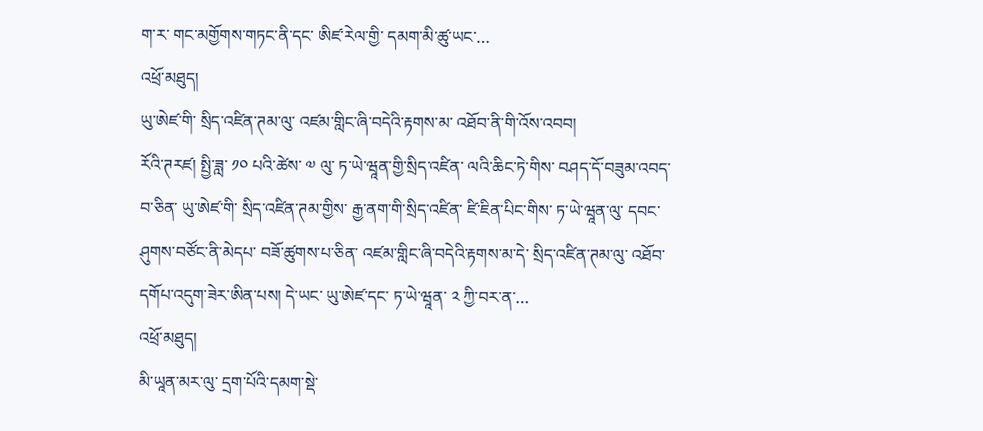ག་ར་ གང་མགྱོགས་གཏང་ནི་དང་ ཨིཛ་རེལ་གྱི་ དམག་མི་ཚུ་ཡང་…
འཕྲོ་མཐུད།
ཡུ་ཨེཛ་གི་ སྲིད་འཛིན་ཊམ་ལུ་ འཛམ་གླིང་ཞི་བདེའི་རྟགས་མ་ འཐོབ་ནི་གི་འོས་འབབ།
རོའི་ཊརཛ། སྤྱི་ཟླ་ ༡༠ པའི་ཚེས་ ༧ ལུ་ ཏ་ཡེ་ཝཱན་གྱི་སྲིད་འཛིན་ ལའི་ཆིང་ཏེ་གིས་ བཤད་དོ་བཟུམ་འབད་བ་ཅིན་ ཡུ་ཨེཛ་གི་ སྲིད་འཛིན་ཊམ་གྱིས་ རྒྱ་ནག་གི་སྲིད་འཛིན་ ཛི་ཇིན་པིང་གིས་ ཏ་ཡེ་ཝཱན་ལུ་ དབང་ཤུགས་བཙོང་ནི་མེདཔ་ བཟོ་ཚུགས་པ་ཅིན་ འཛམ་གླིང་ཞི་བདེའི་རྟགས་མ་དེ་ སྲིད་འཛིན་ཊམ་ལུ་ འཐོབ་དགོཔ་འདུག་ཟེར་ཨིན་པས། དེ་ཡང་ ཡུ་ཨེཛ་དང་ ཏ་ཡེ་ཝཱན་ ༢ ཀྱི་བར་ན་…
འཕྲོ་མཐུད།
མི་ཡཱན་མར་ལུ་ དྲག་པོའི་དམག་སྡེ་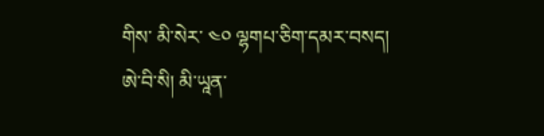གིས་ མི་སེར་ ༤༠ ལྷགཔ་ཅིག་དམར་བསད།
ཨེ་བི་སི། མི་ཡཱན་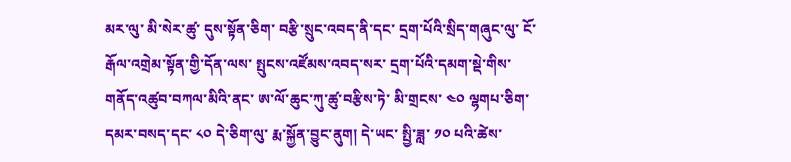མར་ལུ་ མི་སེར་ཚུ་ དུས་སྟོན་ཅིག་ བརྩི་སྲུང་འབད་ནི་དང་ དྲག་པོའི་སྲིད་གཞུང་ལུ་ ངོ་རྒོལ་འགྲེམ་སྟོན་གྱི་དོན་ལས་ སྤུངས་འཛོམས་འབད་སར་ དྲག་པོའི་དམག་སྡེ་གིས་ གནོད་འཚུབ་བཀལ་མིའི་ནང་ ཨ་ལོ་ཆུང་ཀུ་ཚུ་བརྩིས་ཏེ་ མི་གྲངས་ ༤༠ ལྷགཔ་ཅིག་ དམར་བསད་དང་ ༨༠ དེ་ཅིག་ལུ་ རྨ་སྐྱོན་བྱུང་ནུག། དེ་ཡང་ སྤྱི་ཟླ་ ༡༠ པའི་ཚེས་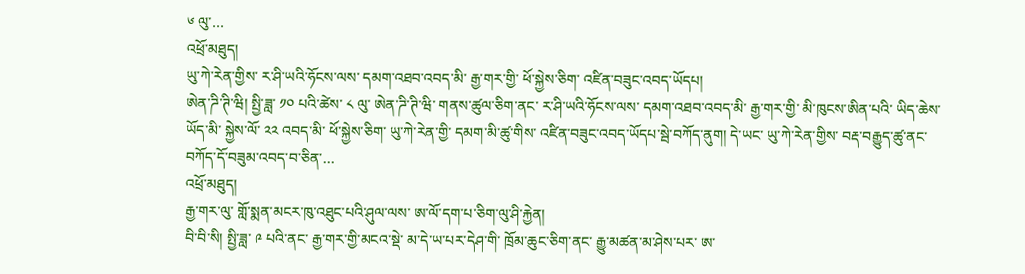༦ ལུ་…
འཕྲོ་མཐུད།
ཡུ་ཀེ་རེན་གྱིས་ ར་ཤི་ཡའི་ཧོངས་ལས་ དམག་འཐབ་འབད་མི་ རྒྱ་གར་གྱི་ ཕོ་སྐྱེས་ཅིག་ འཛིན་བཟུང་འབད་ཡོདཔ།
ཨེན་ཌི་ཊི་ཝི། སྤྱི་ཟླ་ ༡༠ པའི་ཚེས་ ༨ ལུ་ ཨེན་ཌི་ཊི་ཝི་ གནས་ཚུལ་ཅིག་ནང་ ར་ཤི་ཡའི་ཧོངས་ལས་ དམག་འཐབ་འབད་མི་ རྒྱ་གར་གྱི་ མི་ཁུངས་ཨིན་པའི་ ཡིད་ཆེས་ཡོད་མི་ སྐྱེས་ལོ་ ༢༢ འབད་མི་ ཕོ་སྐྱེས་ཅིག་ ཡུ་ཀེ་རེན་གྱི་ དམག་མི་ཚུ་གིས་ འཛིན་བཟུང་འབད་ཡོདཔ་སྦེ་བཀོད་ནུག། དེ་ཡང་ ཡུ་ཀེ་རེན་གྱིས་ བརྡ་བརྒྱུད་ཚུ་ནང་ བཀོད་དོ་བཟུམ་འབད་བ་ཅིན་…
འཕྲོ་མཐུད།
རྒྱ་གར་ལུ་ གློ་སྨན་མངར་ཁུ་འཐུང་པའི་ཤུལ་ལས་ ཨ་ལོ་དག་པ་ཅིག་ལུ་ཤི་རྐྱེན།
བི་བི་སི། སྤྱི་ཟླ་ ༩ པའི་ནང་ རྒྱ་གར་གྱི་མངའ་སྡེ་ མ་དེ་ཡ་པར་དེཤ་གི་ ཁྲོམ་ཆུང་ཅིག་ནང་ རྒྱུ་མཚན་མ་ཤེས་པར་ ཨ་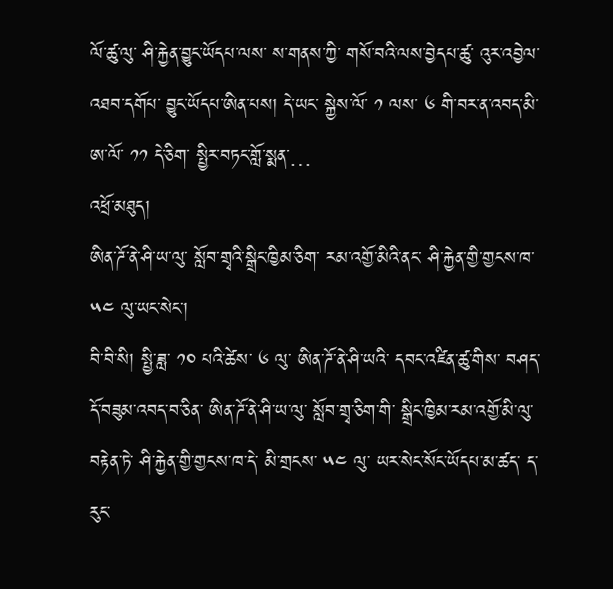ལོ་ཚུ་ལུ་ ཤི་རྐྱེན་བྱུང་ཡོདཔ་ལས་ ས་གནས་ཀྱི་ གསོ་བའི་ལས་བྱེདཔ་ཚུ་ འུར་འབྱེལ་འཐབ་དགོཔ་ བྱུང་ཡོདཔ་ཨིན་པས། དེ་ཡང་ སྐྱེས་ལོ་ ༡ ལས་ ༦ གི་བར་ན་འབད་མི་ ཨ་ལོ་ ༡༡ དེ་ཅིག་ སྤྱིར་བཏང་གློ་སྨན་…
འཕྲོ་མཐུད།
ཨིན་ཌོ་ནེ་ཤི་ཡ་ལུ་ སློབ་གྲྭའི་སྒྲིང་ཁྱིམ་ཅིག་ རམ་འགྱོ་མིའི་ནང་ ཤི་རྐྱེན་གྱི་གྱངས་ཁ་ ༥༤ ལུ་ཡང་སེང་།
བི་བི་སི། སྤྱི་ཟླ་ ༡༠ པའི་ཚེས་ ༦ ལུ་ ཨིན་ཌོ་ནེ་ཤི་ཡའི་ དབང་འཛིན་ཚུ་གིས་ བཤད་དོ་བཟུམ་འབད་བ་ཅིན་ ཨིན་ཌོ་ནེ་ཤི་ཡ་ལུ་ སློབ་གྲྭ་ཅིག་གི་ སྒྲིང་ཁྱིམ་རམ་འགྱོ་མི་ལུ་བརྟེན་ཏེ་ ཤི་རྐྱེན་གྱི་གྱངས་ཁ་དེ་ མི་གྲངས་ ༥༤ ལུ་ ཡར་སེང་སོང་ཡོདཔ་མ་ཚད་ ད་རུང་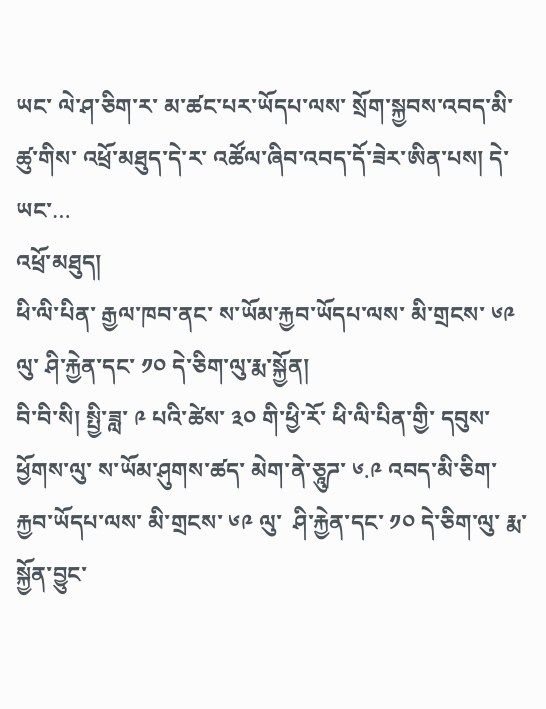ཡང་ ལེ་ཤ་ཅིག་ར་ མ་ཚང་པར་ཡོདཔ་ལས་ སྲོག་སྐྱབས་འབད་མི་ཚུ་གིས་ འཕྲོ་མཐུད་དེ་ར་ འཚོལ་ཞིབ་འབད་དོ་ཟེར་ཨིན་པས། དེ་ཡང་…
འཕྲོ་མཐུད།
ཕི་ལི་པིན་ རྒྱལ་ཁབ་ནང་ ས་ཡོམ་རྐྱབ་ཡོདཔ་ལས་ མི་གྲངས་ ༦༩ ལུ་ ཤི་རྐྱེན་དང་ ༡༠ དེ་ཅིག་ལུ་རྨ་སྐྱོན།
བི་བི་སི། སྤྱི་ཟླ་ ༩ པའི་ཚེས་ ༣༠ གི་ཕྱི་རོ་ ཕི་ལི་པིན་གྱི་ དབུས་ཕྱོགས་ལུ་ ས་ཡོམ་ཤུགས་ཚད་ མེག་ནེ་ཅཱུཌ་ ༦.༩ འབད་མི་ཅིག་ རྐྱབ་ཡོདཔ་ལས་ མི་གྲངས་ ༦༩ ལུ་  ཤི་རྐྱེན་དང་ ༡༠ དེ་ཅིག་ལུ་ རྨ་སྐྱོན་བྱུང་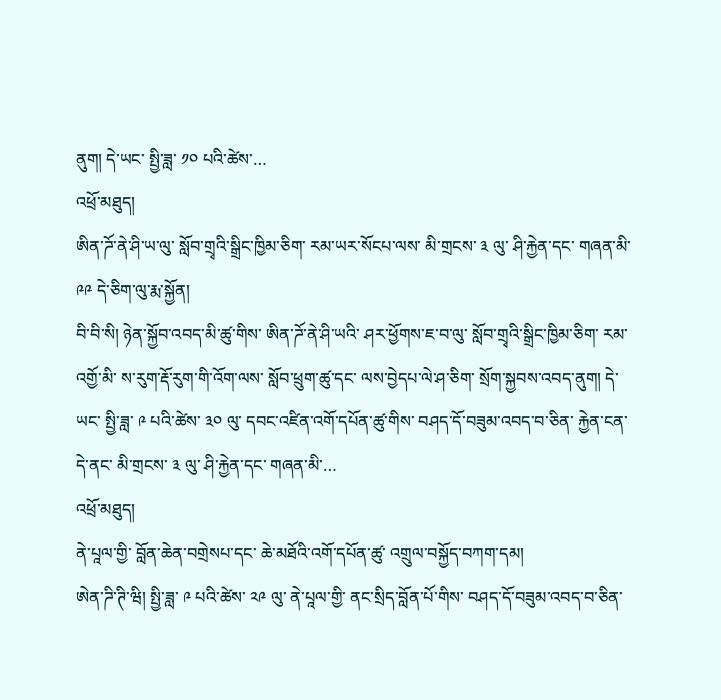ནུག། དེ་ཡང་ སྤྱི་ཟླ་ ༡༠ པའི་ཚེས་…
འཕྲོ་མཐུད།
ཨིན་ཌོ་ནེ་ཤི་ཡ་ལུ་ སློབ་གྲྭའི་སྒྲིང་ཁྱིམ་ཅིག་ རམ་ཡར་སོངཔ་ལས་ མི་གྲངས་ ༣ ལུ་ ཤི་རྐྱེན་དང་ གཞན་མི་ ༩༩ དེ་ཅིག་ལུ་རྨ་སྐྱོན།
བི་བི་སི། ཉེན་སྐྱོབ་འབད་མི་ཚུ་གིས་ ཨིན་ཌོ་ནེ་ཤི་ཡའི་ ཤར་ཕྱོགས་ཇ་བ་ལུ་ སློབ་གྲྭའི་སྒྲིང་ཁྱིམ་ཅིག་ རམ་འགྱོ་མི་ ས་རུག་རྡོ་རུག་གི་འོག་ལས་ སློབ་ཕྲུག་ཚུ་དང་ ལས་བྱེདཔ་ལེ་ཤ་ཅིག་ སྲོག་སྐྱབས་འབད་ནུག། དེ་ཡང་ སྤྱི་ཟླ་ ༩ པའི་ཚེས་ ༣༠ ལུ་ དབང་འཛིན་འགོ་དཔོན་ཚུ་གིས་ བཤད་དོ་བཟུམ་འབད་བ་ཅིན་ རྐྱེན་ངན་དེ་ནང་ མི་གྲངས་ ༣ ལུ་ ཤི་རྐྱེན་དང་ གཞན་མི་…
འཕྲོ་མཐུད།
ནེ་པཱལ་གྱི་ བློན་ཆེན་བགྲེསཔ་དང་ ཆེ་མཐོའི་འགོ་དཔོན་ཚུ་ འགྲུལ་བསྐྱོད་བཀག་དམ།
ཨེན་ཌི་ཊི་ཝི། སྤྱི་ཟླ་ ༩ པའི་ཚེས་ ༢༩ ལུ་ ནེ་པཱལ་གྱི་ ནང་སྲིད་བློན་པོ་གིས་ བཤད་དོ་བཟུམ་འབད་བ་ཅིན་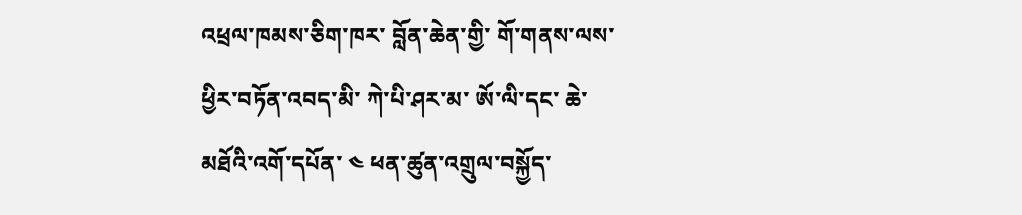འཕྲལ་ཁམས་ཅིག་ཁར་ བློན་ཆེན་གྱི་ གོ་གནས་ལས་ ཕྱིར་བཏོན་འབད་མི་ ཀེ་པི་ཤར་མ་ ཨོ་ལི་དང་ ཆེ་མཐོའི་འགོ་དཔོན་ ༤ ཕན་ཚུན་འགྲུལ་བསྐྱོད་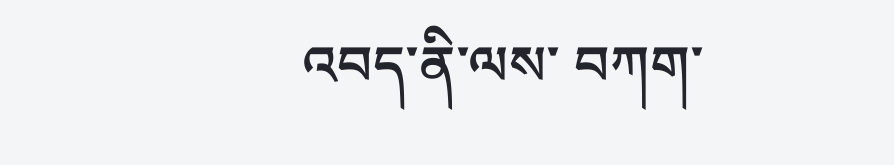འབད་ནི་ལས་ བཀག་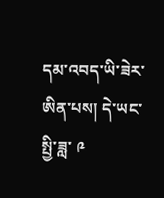དམ་འབད་ཡི་ཟེར་ཨིན་པས། དེ་ཡང་ སྤྱི་ཟླ་ ༩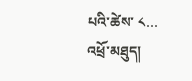པའི་ཚེས་ ༨…
འཕྲོ་མཐུད།